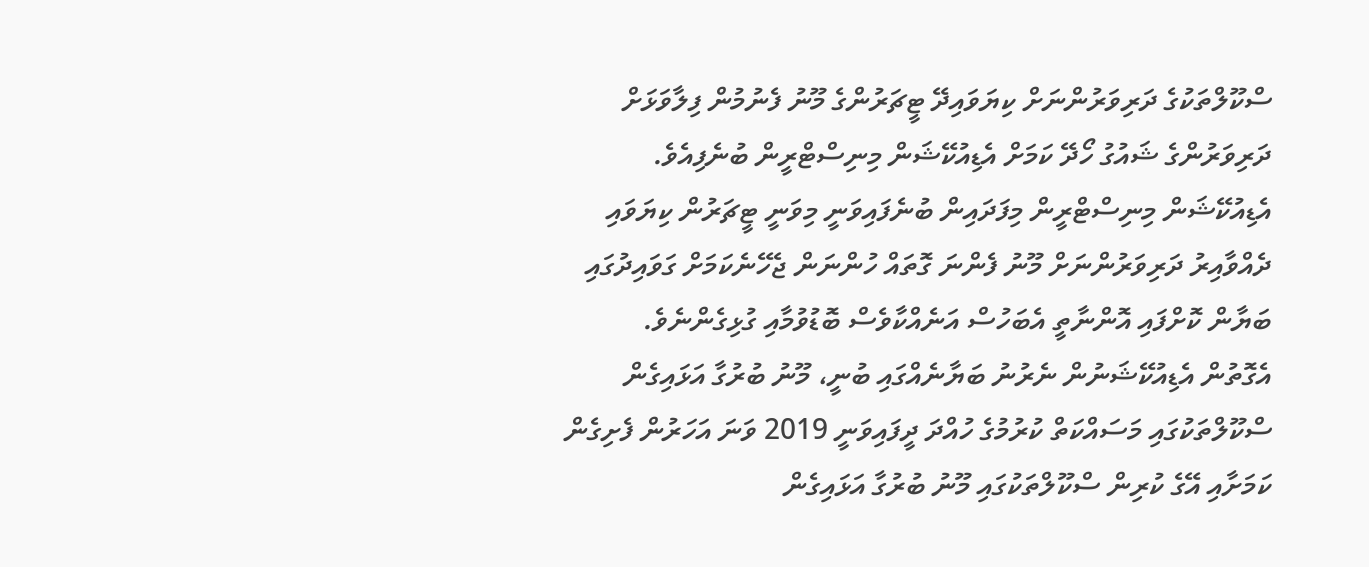ސްކޫލްތަކުގެ ދަރިވަރުންނަށް ކިޔަވައިދޭ ޓީޗަރުންގެ މޫނު ފެނުމުން ފިލާވަޅަށް ދަރިވަރުންގެ ޝައުގު ހޯދޭ ކަމަށް އެޑިއުކޭޝަން މިނިސްޓްރީން ބުނެފިއެވެ.
އެޑިއުކޭޝަން މިނިސްޓްރީން މިފަދައިން ބުނެފައިވަނީ މިވަނީ ޓީޗަރުން ކިޔަވައި ދެއްވާއިރު ދަރިވަރުންނަށް މޫނު ފެންނަ ގޮތައް ހުންނަން ޖެހޭނެކަމަށް ގަވައިދުގައި ބަޔާން ކޮށްފައި އޮންނާތީ އެބަހުސް އަނެއްކާވެސް ބޮޑުވުމާއި ގުޅިގެންނެވެ.
އެގޮތުން އެޑިއުކޭޝަނުން ނެރުނު ބަޔާނެއްގައި ބުނީ، މޫނު ބުރުގާ އަޅައިގެން ސްކޫލްތަކުގައި މަސައްކަތް ކުރުމުގެ ހުއްދަ ދީފައިވަނީ 2019 ވަނަ އަހަރުން ފެށިގެން ކަމަށާއި އޭގެ ކުރިން ސްކޫލްތަކުގައި މޫނު ބުރުގާ އަޅައިގެން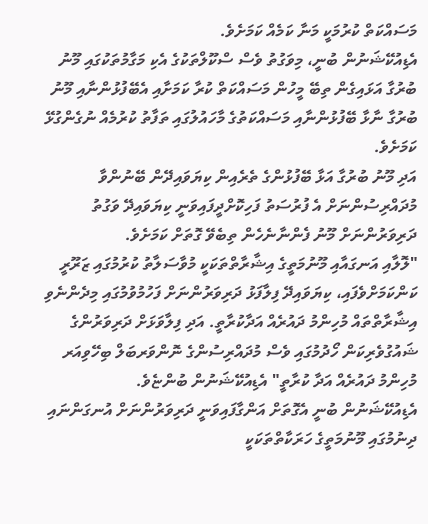މަސައްކަތް ކުރުމަކީ މަނާ ކަމެއް ކަމަށެވެ.
އެޑިއުކޭޝަނުން ބުނީ، މިވަގުތު ވެސް ސްކޫލްތަކުގެ އެކި މަގާމުތަކުގައި މޫނު ބުރުގާ އަޅައިގެން ތިބޭ މީހުން މަސައްކަތް ކުރާ ކަމަށާއި އެބޭފުޅުންނާއި މޫނު ބުރުގާ ނާޅާ ބޭފުޅުންނާއި މަސައްކަތުގެ މާހައުލުގައި ތަފާތު ކުރުމެއް ނުގެންގުޅޭ ކަމަށެވެ.
އަދި މޫނު ބުރުގާ އަޅާ ބޭފުޅުންގެ ތެރެއިން ކިޔަވައިދޭން ބޭނުންވާ މުދައްރިސުންނަށް އެ ފުރުސަތު ފަހިކޮށްދީފައިވަނީ ކިޔަވައިދޭ ވަގުތު ދަރިވަރުންނަށް މޫނު ފެންނާނެހެން ތިބެވޭ ގޮތަށް ކަމަށެވެ.
"ލޮލާއި އަނގައާއި މޫނުމަތީގެ އިޝާރާތްތަކަކީ މުވާސަލާތު ކުރުމުގައި ޒަރޫރީ ކަންކަމަށްވެފައި، ކިޔަވައިދޭ ފިލާފަޅު ދަރިވަރުންނަށް ފަހުމުވުމުގައި މިދެންނެވި އިޝާރާތްތައް މުހިންމު ދައުރެއް އަދާކުރާތީ. އަދި ފިލާވަޅަށް ދަރިވަރުންގެ ޝައުގުވެރިކަން ހޯދުމުގައި ވެސް މުދައްރިސުންގެ ނޮންވަރބަލް ބިހޭވިއަރ މުހިންމު ދައުރެއް އަދާ ކުރާތީ" އެޑިއުކޭޝަނުން ބުންޏެވެ.
އެޑިއުކޭޝަނުން ބުނީ އެގޮތަށް އަންގާފައިވަނީ ދަރިވަރުންނަށް އުނގަންނައި ދިނުމުގައި މޫނުމަތީގެ ހަރަކާތްތަކަކީ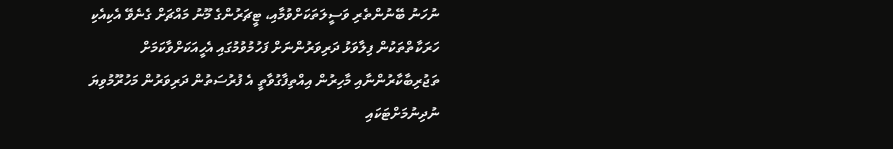ނުހަނު ބޭނުންތެރި ވަސީލަތަކަށްވުމާއި، ޓީޗަރުންގެ މޫނު މައްޗަށް ގެނެވޭ އެކިއެކި ހަރަކާތްތަކުން ފިލާވަޅު ދަރިވަރުންނަށް ފަހުމުވުމުގައި އެހީއަކަށްވާކަމަށް ތަޖުރިބާކާރުންނާއި މާހިރުން އިއްތިފާގުވާތީ އެ ފުރުސަތުން ދަރިވަރުން މަހުރޫމުވިޔަ ނުދިނުމަށްޓަކައި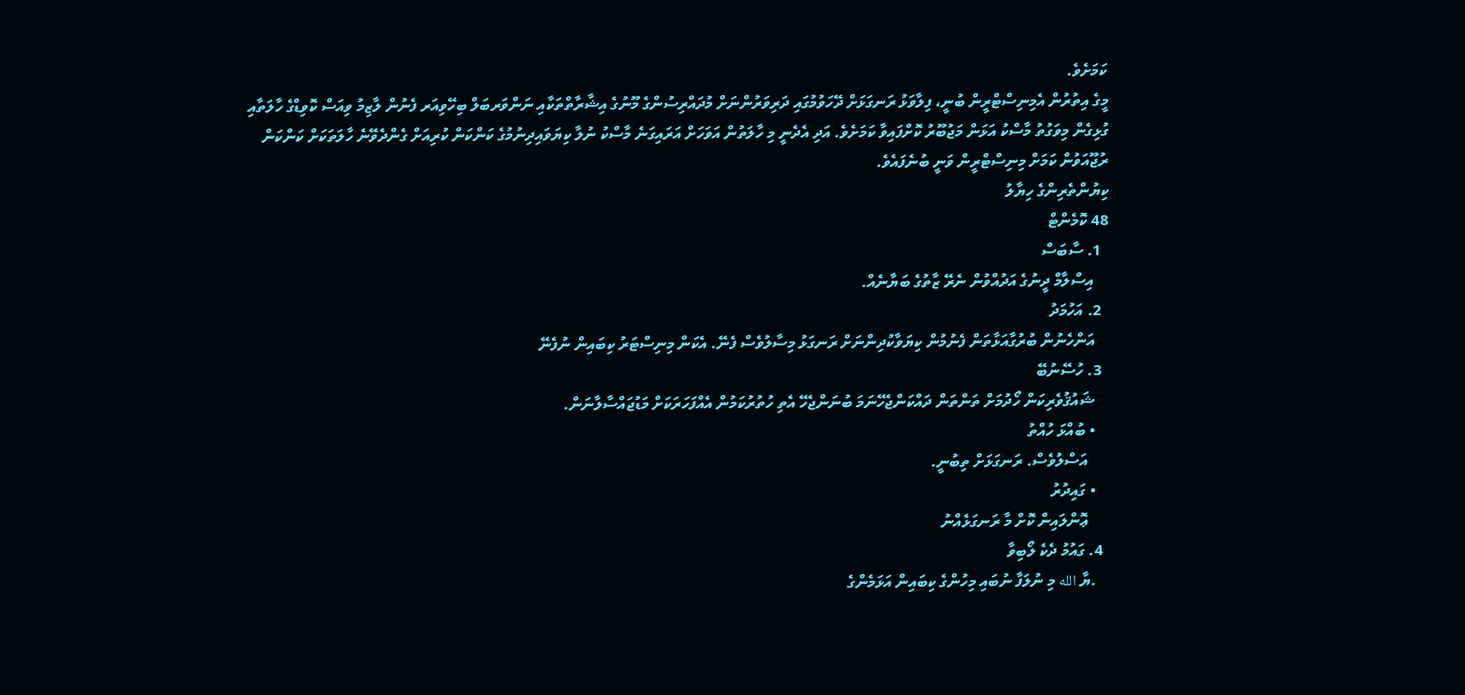ކަމަށެވެ.
މީގެ އިތުރުން އެމިނިސްޓްރީން ބުނީ، ފިލާވަޅު ރަނގަޅަށް ދޭހަވުމުގައި ދަރިވަރުންނަށް މުދައްރިސުންގެ މޫނުގެ އިޝާރާތްތަކާއި ނަންވަރބަލް ބިހޭވިއަރ ފެނުން ލާޒިމު ވިއަސް ކޮވިޑްގެ ހާލަތާއި ގުޅިގެން މިވަގުތު މާސްކު އަޅަން މަޖުބޫރު ކޮށްފައިވާ ކަމަށެވެ. އަދި އެދެނީ މި ހާލަތުން އަވަހަށް އަރައިގަނެ މާސްކު ނުލާ ކިޔަވައިދިނުމުގެ ކަންކަން ކުރިއަށް ގެންދެވޭނެ ހާލަތަކަށް ކަންކަން ރުޖޫއަވުން ކަމަށް މިނިސްޓްރީން ވަނީ ބުނެފައެވެ.
ކިޔުންތެރިންގެ ހިޔާލު
48 ކޮމެންޓް
  1. ސާބަސް
    އިސްލާމް ދީނުގެ އަދުއްވުން ނެރޭ ޒާތުގެ ބަޔާނެއް.
  2. އަހުމަދު
    އަންހެނުން ބުރުގާއަޅާތަން ފެނުމުން ކިޔަވާކުދިންނަށް ރަނގަޅު މިސާލުވެސް ފެނޭ. އެކަން މިނިސްޓަރު ކިބައިން ނުފެނޭ
  3. ހުސޭނުބޭ
    ޝައުޤުވެރިކަން ހޯދުމަށް ތަންތަން ދައްކަންޖެހޭނަމަ ބުނަންޖެހޭ އެތި ހުތުރުކަމުން އެއްފަހަރަކަށް މަޑުޖައްސާލާނަން.
    • ބުއްޅަ ހުއްތު
      އަސްލުވެސް. ރަނގަޅަށް ތިބުނީ.
    • ގައިދުރު
      ޢޮންލައިން ކޮށް މާ ރަނގަޅެއްނު
  4. ގައުމު ދެކެ ލޯބިވާ
    .ޔާ الله މި ނުލަފާ ނުބައި މިހުންގެ ކިބައިން އަޅަމެންގެ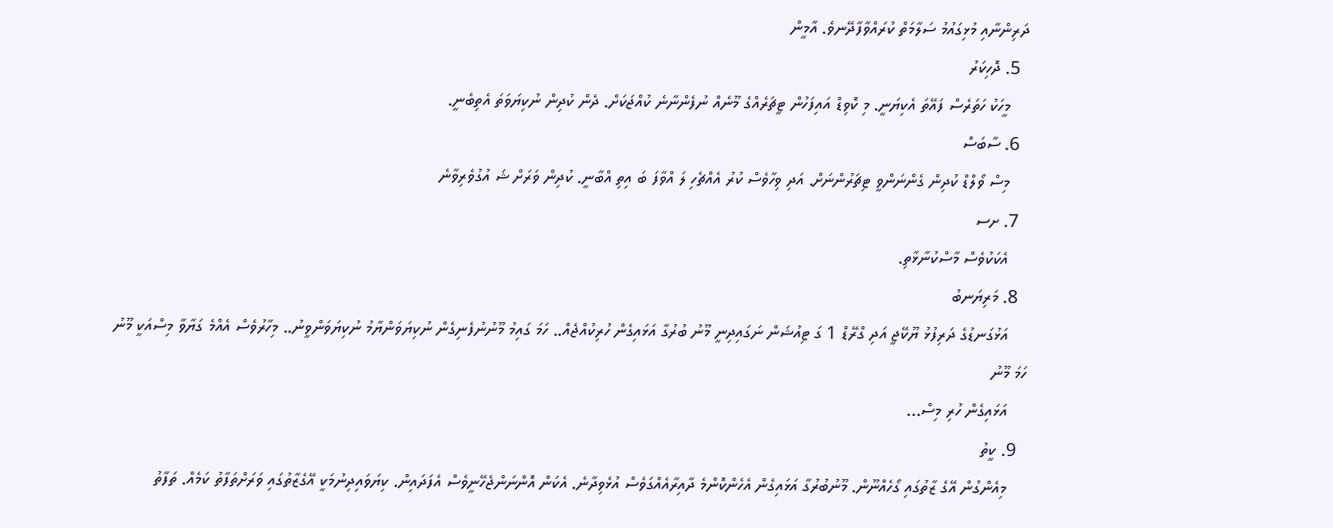ދަރިންނާއި މުޅިގައުމު ސަލާމަތް ކުރައްވާފާދޭނވެ. އާމީން
  5. ދޮހިކަރު
    މީހަކު ހަތަރެސް ފައޭތަ އެކިޔަނީ. މި ކޮވިޑް އައިފަހުން ޓީޗަރެއްގެ މޫނެއް ނުފެންނާނެ ކުއްޖަކަށް. ދެން ކުދިން ނުކިޔަވަތަ އެތިބެނީ.
  6. ސާބަސް
    މިސް ވޯލްޑް ކުދިން ގެންނަންވީ ޓިޗަރުންނަށް. އަދި ވިހާވެސް ކުރު އެއްޗެހި ލަ އްވާފަ ބަ އިތި އްބާނީ. ކުދިން ވަރަށް ޝަ އުގުވެރިވާނެ
  7. ށސ
    އެކަކުވެސް މާސްކުނާޅާތި.
  8. މަރިޔަނބު
    އަޅުގަނޑުގެ ދަރިފުޅު ޔޫކޭޖީ އަދި ގްރޭޑް 1 ގަ ޓިއުޝަން ނަގައިދިނީ މޫނު ބުރުގާ އަޅައިގެން ހުރިކުއްޖެއް.. ހަމަ ގައިމު މޫނުނުފެނިގެން ނުކިޔަވަންޔާމު ނުކިޔަވަންވީނު.. މިހާރުވެސް އެއްމެ ގަޔާވާ މިސްއަކީ މޫނު ހަމަ މޫނު
    އަޅައިގެން ހުރި މިސް...
  9. ކީތު
    މިއެންގުން އޭގެ ޒާތުގައި ގޯހެއްނޫން. މޫނުބުރުގާ އަޅައިގެން އެހެންކޮންމެ ދާއިރާއެއްގަވެސް އުޅެވިދާނެ. އެކަން އޮންނަންޖެހޭނީވެސް އެފަދައިން. ކިޔަވައިދިނުމަކީ އޭގެޒާތުގައި ވަރަށްތަފާތު ކަމެއް. ތަފާތު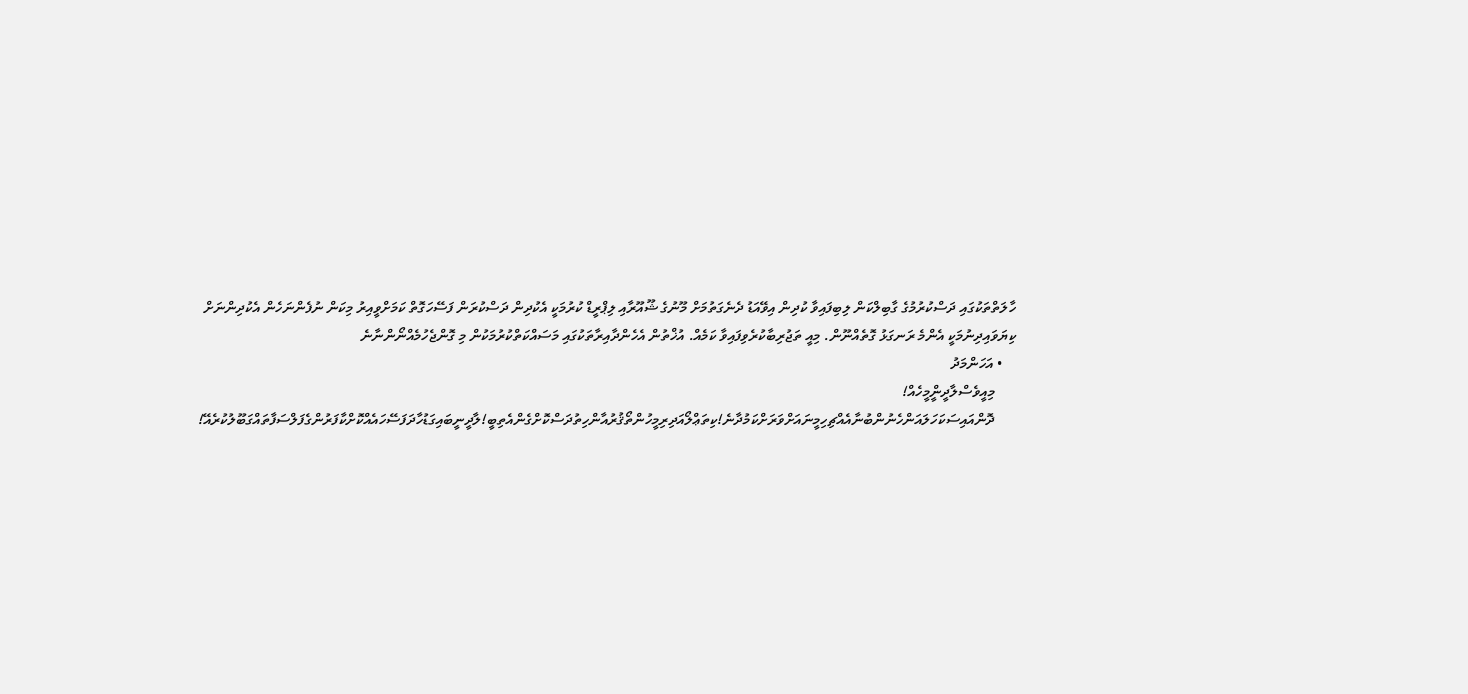ހާލަތްތަކުގައި ދަސްކުރުމުގެ ގާބިލްކަން ލިބިފައިވާ ކުދިން އިވޭއަޑު ދެނެގަތުމަށް މޫނުގެ ޝޫއޫރާއި ލިޕްރީޑް ކުރުމަކީ އެކުދިން ދަސްކުރަން ފަސޭހަގޮތް ކަމަށްވީއިރު މިކަން ނުފެންނަހެން އެކުދިންނަށް ކިޔަވައިދިނުމަކީ އެންމެ ރަނގަޅު ގޮތެއްނޫން. މިއީ ތަޖުރިބާކުރެވިފައިވާ ކަމެއް. އުޚްތުން އެހެންދާއިރާތަކުގައި މަސައްކަތްކުރުމަކުން މި ގޮންޖެހުމެއްނޯންނާނެ
    • އަހަންމަދު
      މިއީވެސްލާދީނީްމީހެއް!
      ދޮންއައިސަކަހަލައަންހެނުންބުނާއެއްޗިހިމީނައަށްވަރަށްކަމުދާނެ!ކިތަޢްލޯއަދިރިމީހުންތޯޤުރުއާންހިތުދަސްކޮށްގެންއެތިބީ!ލާދީނީބައިގަޑުހާދަފަސޭހައެއްކޮށްކާފަރުންގެފަލްސަފާތައްގަބޫލުކުރެއޭ!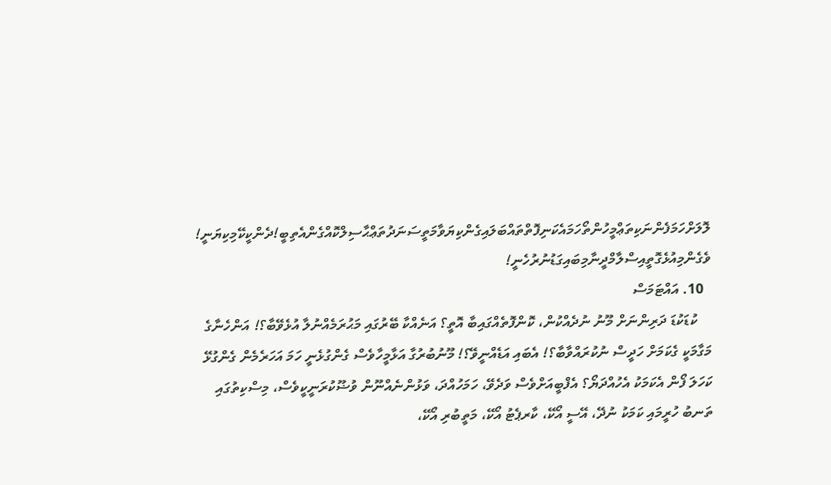ލޮލަށްހަމަފެންނަކިތަޢްމީހުންތޯހަމައެކަނިފޮތްތައްބަލައިގެންކިޔަވާމަތީސަނަދުތަޢްޙާސިލްކޮއްގެންއެތިބީ!ދެންކީކޭމިކިޔަނީ! ވެގެންމިއުޅެގޮތީއިސްލާމްދީނާމިބައިގަޑުނުރުހެނީ!
  10. އައްޓަމަސް
    ކުޑަކުޑަ ދަރިންނަށް މޫނު ނުދެއްކުން، ކޮންފޮތެއްގައިބާ އޮތީ؟ އަނެއްކާ ބޭރުގައި މަޙުރަމެއްނުލާ އުޅެވޭބާ؟! އަންހެނާގެ މަގާމަކީ ގެކަމަށް ހަދީސް ނުކުރައްވާބާ؟! އެބައި އަޑެއްނީވޭ؟! މޫނުބުރުގާ އަޅާމީހާވެސް ގެންގުޅެނީ ހަމަ އަހަރެމެން ގެންގުޅޭ ކަހަލަ ފޯން އެކަމަކު އެހުއްދަޔޯ؟ އެފްބީއަށްވެސް ވަދެވޭ، ހަމަހުއްދަ، ވަޅުންނެއްނޫން ވުޟޫކުރަނީކީވެސް، މިސްކިތުގައި ތަނބު ހުރީމައި ކަމަކު ނުދޭ، އޭސީ އޯކޭ، ކާރޕެޓު އޯކޭ، މަތީބުރި އޯކޭ،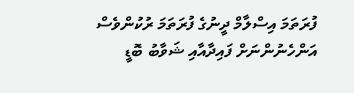ފުރަތަމަ އިސްލާމް ދީނުގެ ފުރަތަމަ ރުކުންވެސް އަންހެނުންނަށް ފައިދާއާއި ޝަވާބު ބޮޑީ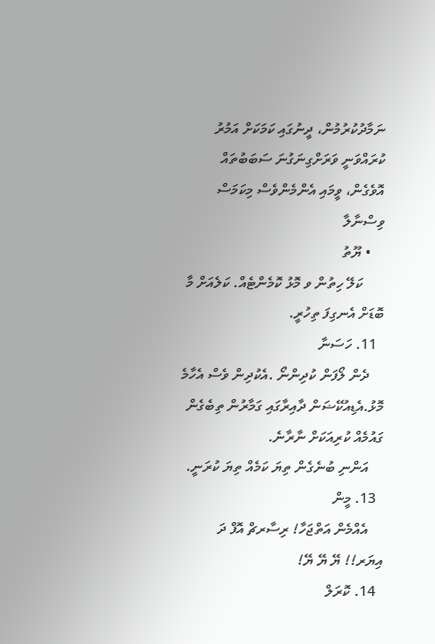ނަމާދުކުރުމުން، ދީނުގައި ކަމަކަށް އަމުރު ކުރައްވަނީ ވަރަށްގިނަގުނަ ސަބަބުތައް އޮވެގެން، ވީމައި އެންމެންވެސް މިކަމަސް ވިސްނާލާ
    • ޔޫތު
      ކަލޭ ހިތުން ވ މޮޅު ކޮމެންޓެއް. ކަލެއަށް މާ ބޮޑަށް އެނގިފަ ތިހުރީ.
  11. ހަސަނާ
    ދެން ލޯފަން ކުދިންނޯ .އެކުދިން ވެސް އެހާމެ މޮޅު.އެޑިއުކޭޟަން ދާއިރާގައި ގަމާރުން ތިބެގެން ގައުމެއް ކުރިއަކަށް ނާރާނެ.
    އަންނި ބުނެގެން ތިޔަ ކަމެއް ތިޔަ ކުރަނީ.
  13. މީން
    އެއްމެން އަތްޖަހާ! ރިސާރޗް އޮފް ދަ އިޔަރ!! ޔޭ ޔޭ ޔޭ!
  14. ކޮރަލް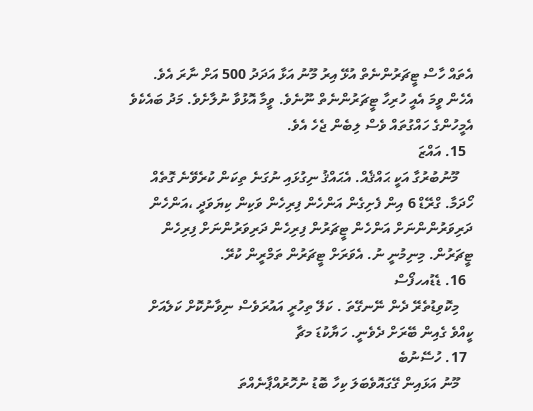އެތައް ހާސް ޓީޗަރުންނެތް އުޅޭ އިރު މޫނު އަޅާ އަދަދު 500 އަށް ނާރަ އެވެ. އެހެން ވީމަ އެއީ ހުރިހާ ޓީޗަރުންނެތް ނޫނެވެ. ވީމާ އޮޅުވާ ނުލާށެވެ. މަދު ބައެކެވެ އެމީހުންގެ ހައްގުތައް ވެސް ލިބެން ޖެހެ އެވެ.
  15. އައްޒަ
    މޫނުބުރުގާ އަކީ ޙައްޤެއް. އެޙައްޤު ނިގުޅައި ނުގަނެ ތިކަން ކުރެވޭނެ ގޮތެއް ހޯދަމާ. ގްރޭޑް 6 އިން ފެށިގެން އަންހެން ފިރިހެން ވަކިން ކިޔަވަދީ ،އަންހެން ދަރިވަރުންންނަށް އަންހެން ޓީޗަރުން ފިރިހެން ދަރިވަރުންނަށް ފިރިހެން ޓީޗަރުން. މިނިމުނީ ނު. އެވަރަށް ޓީޗަރުން ތަމްރީން ކުރޭ.
  16. ޑެޑުއހފޯސް
    މިކޮވިޑުތެރޭ ދެން ނޭނގޭތަ . ކަލޭ ތިހުރީ އައުރަވެސް ނިވާނުކޮށް ކަލެއަށް ކީއްވެ ގެއިން ބޭރަށް ދެވެނީ. ހަޔާކުޑަ މޗާ
  17. ހުސޭނުބެ
    މޫނު އަޅައިން ގޭގައޮވެބަލަ ކިހާ ބޮޑު ނުހޮރުއްޕާނެއްތަ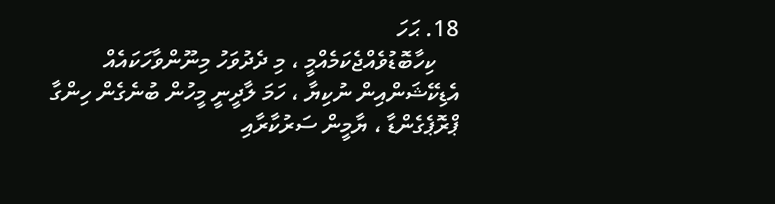18. ޙަހަ
    ކިހާބޮޑުވެއްޖެކަމެއްމީ ، މި ދެދުވަހު މިނޫންވާހަކައެއް އެޑިކޭޝަންއިން ނުކިޔާ ، ހަމަ ލާދީނީ މީހުން ބުނެގެން ހިންގާ ޕްރޮޕެގެންޑާ ، ޔާމީން ސަރުކާރާއި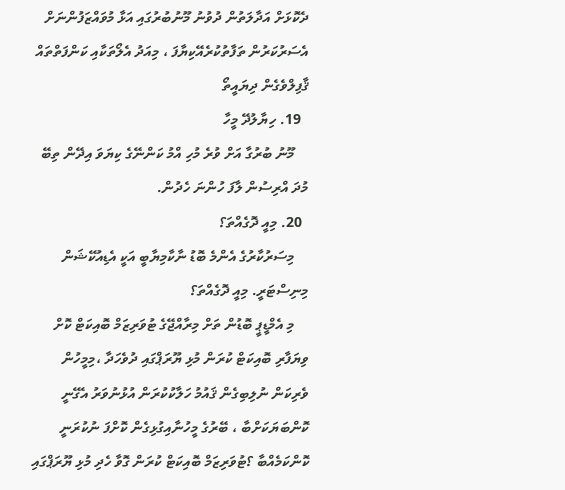ދެކޮޅަށް އަދާލަތުން ދުވުނު މޫނުބުރުގައި އަޅާ މުވައްޒަފުންނަށް އެސަރުކަރުން ތަފާތުކުރެއޭކިޔާފަ ، މިއަދު އެލޯތަކާއި ކަންފަތްތައް ޤާފިލްވެގެން ދިޔައީތޯ
  19. ހިޔާލުދޭ މީހާ
    މޫނު ބުރުގާ އަށް ވުރެ މުހި އްމު ކަންނޭގެ ކިޔަވަ އިދޭން ތިބޭ މުދަ އްރިސުން ލާފަ ހުންނަ ހެދުން.
  20. މިއީ ދޮގެއްތަ؟
    މިސަރުކާރުގެ އެންމެ ބޮޑު ނާކާމިޔާބީ އަކީ އެޑިއުކޭޝަން މިނިސްޓަރީ. މިއީ ދޮގެއްތަ؟
    މި އެމްޑީޕީ ބޮޑުން ތަށް މިރާއްޖޭގެ ޓުވަރިޒަމް ބޮއިކަޓް ކޮށް ވިޔަފާރި ބޮއިކަޓް ކުރަން މުޅި ޔޫރަޕްގައި ދުވެހަދާ ،މިމީހުން ވެރިކަން ނުލިބިގެން ޤައުމު ހަލާކުކުރަން އުޅުނުވަރު އެގޭނީ ކޮންބަޔަކަށްބާ ، ބޭރުގެ މީހުނާއިގުޅިގެން ކޮށްފަ ނުކުރަނީ ކޮންކަމެއްބާ ؟ޓުވަރިޒަމް ބޮއިކަޓް ކުރަން ގޮވާ ހެދި މުޅި ޔޫރަޕްގައި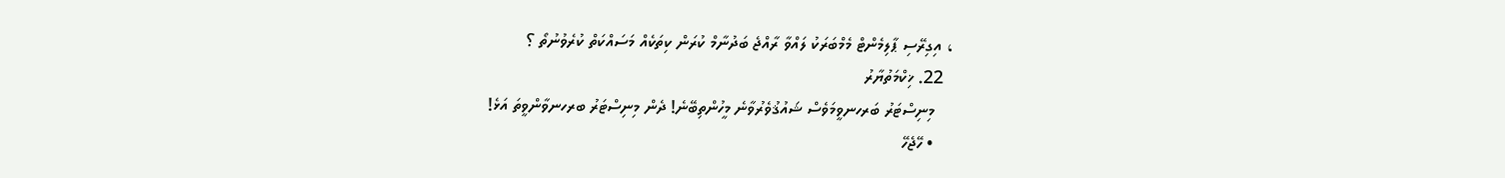، އިގިރޭސި ޕާލިމެންޓް މެމްބަރަކު ލައްވާ ރާއްޖެ ބަދުނާމް ކުރަން ކިތަކެއް މަސައްކަތް ކުރެވުނުތޯ ؟
  22. ޚިކްމަތުޔާރު
    މިނިސްޓަރު ބަރހނވީމަވެސް ޝައުޤުވެރުވާނެ މީހުންތިބޭނެ! ދެން މިނިސްޓަރު ބރހނވާންވީތަ އަޅެ!
    • ހޭޖެހޭ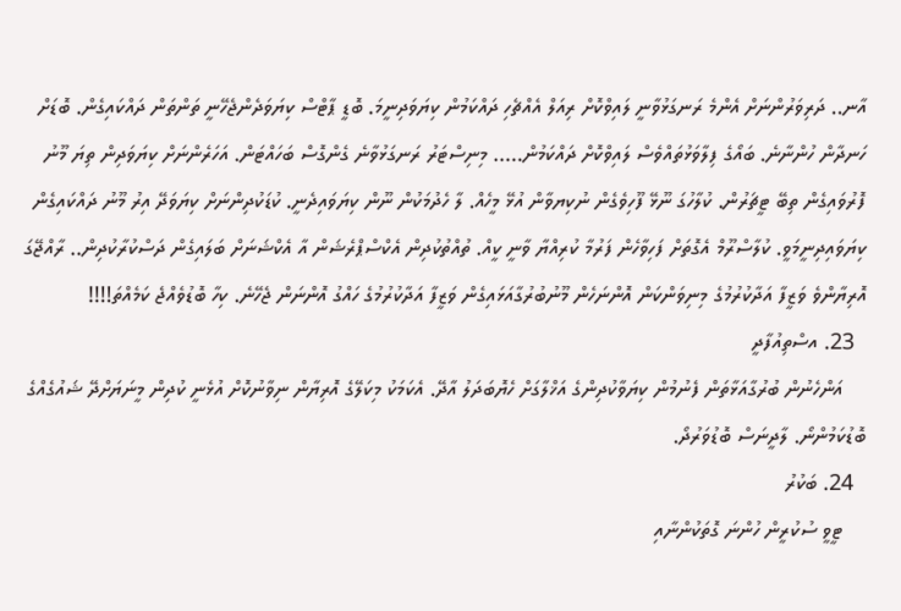އާނ.. ދަރިވަރުންނަށް އެންމެ ރަނގަޅުވާނީ ލައިވްކޮށް ރިއަލް އެއްޗެހި ދައްކަމުން ކިޔަވަދިނީމަ. ބޮޑީ ޕާޓްސް ކިޔަވަދެންޖެހޭނީ ތަންތަން ދައްކައިގެން. ބޮޑަށް ހަނދާން ހުންނާނެ. ބައޯގެ ފިލާވަޅުތައްވެސް ލައިވްކޮށް ދައްކަމުން..... މިނިސްޓަރު ރަނގަޅުވާނެ ގެންގޮސް ބަހައްޓަން. އަހަރެންނަށް ކިޔަވަދިން ތިޔަ މޫނު ފޮރުވައިގެން ތިބޭ ޓީޗަރުން. ކުލާހުގަ ނޫޅޭ ފޫހިވެގެން ނުކިޔވާން އުޅޭ މީހެއް. ލާ ހެދުމަކުން ނޫން ކިޔަވައިދެނީ. ކުޑަކުދިންނަށް ކިޔަވަދޭ އިރު މޫނު ދައްކައިގެން ކިޔަވައިދިނީމަވީ. ކުލާސްރޫމް އެގޮތަށް ފަހިވާހެން ފަރުމާ ކުރިއްޔާ ވާނީ ކީއް. ތުއްތުކުދިން އެކްސްޕްރެޝަން އާ އެކްޝަނަށް ބަލައިގެން ދަސްކުރާކުދިން.. ރާއްޖޭގަ އޮރިޔާންވެ ވަޒީފާ އަދާކުރުމުގެ މިނިވަންކަން އޮންނަހެން މޫނުބުރުގާއަޅައިގެން ވަޒީފާ އަދާކުރުމުގެ ހައްގު އޮންނަން ޖެހޭނެ. ކިހާ ބޮޑުވެއްޖެ ކަމެއްތަ!!!!
  23. އސްތިއުފާދީ
    އަންހެނުން ބުރުގާއަޅާތަން ފެނުމުން ކިޔަވާކުދިންގެ އަޚްލާގަށް ހެޔޮބަދަލު އާދޭ. އެކަމަކު މިކަލޭގެ އޮރިޔާން ނިވާނުކޮށް އުޅެނީ ކުދިން މީނަޔަށްދޭ ޝައުގެއްގެ ބޮޑުކަމުންނޯ. ލާދީނަސް ބޮޑުވަރުދޯ.
  24. ބަކުރު
    ޓީވީ ސުކުރީން ހުންނަ ގޮތަކުންނާއި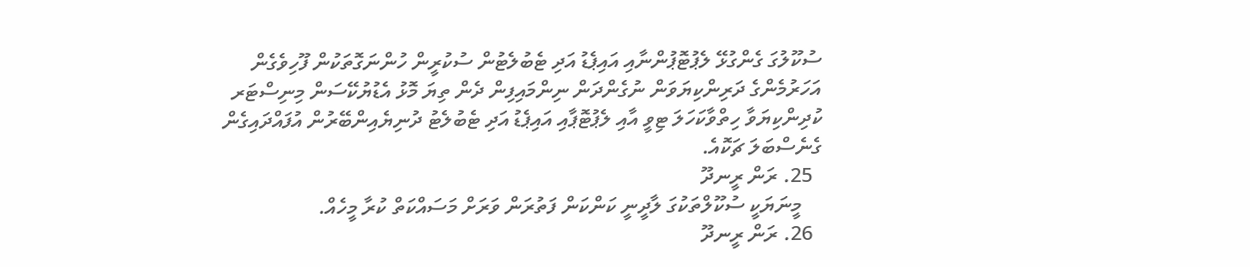ސުކޫލުގަ ގެންގުޅޭ ލެޕުޓޮޕުންނާއި އައިޕެޑު އަދި ޓެބުލެޓުން ސުކުރީން ހުންނަގޮތަކުން ފޫހިވެގެން އަހަރުމެންގެ ދަރިންކިޔަވަން ނުގެންދަން ނިންމައިފިން ދެން ތިޔަ މޮޅު އެޑުޔުކޭސަން މިނިސްޓަރ ކުދިންކިޔަވާ ހިތްވާކަހަލަ ޓިވީ އާއި ލެޕުޓޮޕާއި އައިޕެޑު އަދި ޓެބުލެޓު ދުނިޔެއިންބޭރުން އުފައްދައިގެން ގެނެސްބަލަ ޗަކޮއެ.
  25. ރަން ރީނދޫ
    މީނަޔަކީ ސުކޫލްތަކުގަ ލާދީނީ ކަންކަން ފަތުރަން ވަރަށް މަސައްކަތް ކުރާ މީހެއް.
  26. ރަން ރީނދޫ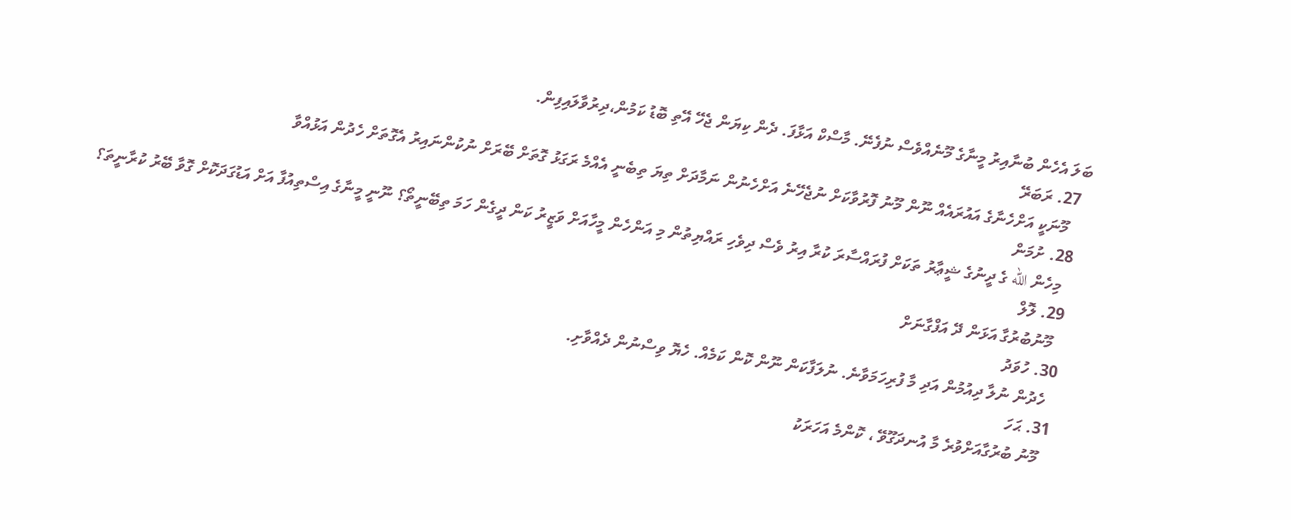ބަލަ އެހެން ބުނާއިރު މީނާގެ މޫނެއްވެސް ނުފެނޭ. މާސްކް އަޅާފަ. ދެން ކިޔަން ޖެހޭ އޭތި ބޮޑު ކަމުން،ދިރުވާލައިފިން.
  27. ރަބަރޭ
    މޫނަކީ އަށްހެނާގެ އައުރައެއް ނޫން މޫނު ފޮރުވާކަށް ނުޖެހޭނެ އަށްހެނުން ނަމާދަށް ތިޔަ ތިބެނީ އެއްމެ ރަގަޅު ގޮތަށް ބޭރަށް ނުކުންނައިރު އެގޮތަށް ހެދުން އަޅުއްވާ
  28. ށުމަން
    މިހެން الله ގެ ދީނުގެ ޝީޢާރު ތަކަށް ފުރައްސާރަ ކުރާ އިރު ވެސް ދިވެހި ރައްޔިތުން މި އަންހެން މީހާއަށް ވަޒީރު ކަން ދީގެން ހަމަ ތިބޭނީތޯ؟ ނޫނީ މީނާގެ އިސްތިއުފާ އަށް އަޑުގަދަކޮށް ގޮވާ ބޭރު ކުރާނީތަ؟
  29. ލޮލް
    މޫނުބުރުގާ އަޅަން ދޭ އަފްގާނަށް
  30. ހުވަދު
    ހެދުން ނުލާ ދިއުމުން އަދި މާ ފުރިހަމަވާނެ. ނުލަފާކަން ނޫން ކޮން ކަމެއް. ހެޔޮ ވިސްނުން ދެއްވާށި.
  31. ޙަހަ
    މޫނު ބުރުގާއަށްވުރެ މާ އުނދަގޫވޭ ، ކޮންމެ އަހަރަކު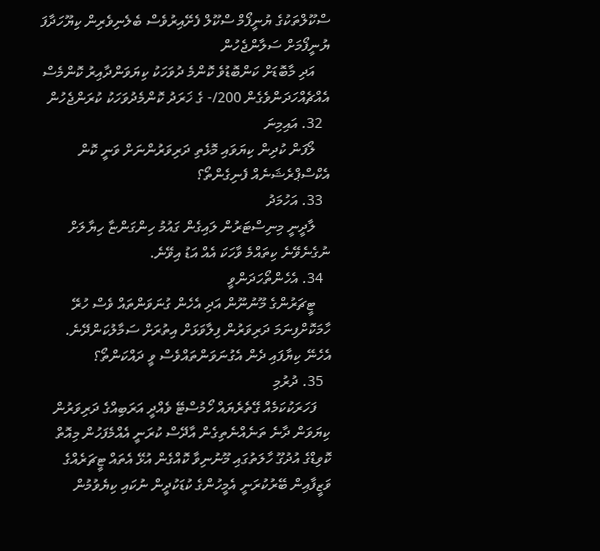ސްކޫލްތަކުގެ ޔުނީފޯމް ސްކޫލް ފެށޭއިރުވެސް ބެލެނިވެރިން ކިޔޫހަދާފަ ޔުނީފޯމަށް ސަލާންޖެހުން
    އަދި މާބޮޑަށް ކަންބޮޑުވެ ކޮންމެ ދުވަހަކު ކިޔަވަންދާއިރު ކޮންމެސް އެއްޗެއްހަދަންވެގެން 200/- ގެ ޚަރަދު ކޮންމެދުވަހަކު ކުރަންޖެހުން
  32. އައިމިނަ
    ލޯފަން ކުދިން ކިޔަވައި މޮޅެތި ދަރިވަރުންނަށް ވަނީ ކޮން އެކްސްޕްރެޝަނެއް ފެނިގެންތޯ؟
  33. އަހުމަދު
    ލާދީނީ މިނިސްޓަރުން ލައިގެން ގައުމު ހިންގަންޏާ ހިޔާލަށް ނުގެނެވޭނެ ކިތައްމެ ވާހަކަ އެއް އަޑު އިވޭނެ.
  34. އެހެންތޯހަދަންވީ
    ޓީޗަރުންގެ މޫނުނޫން އަދި އެހެން ގުނަވަންތައް ވެސް ހުރޭ ހާމަކޮށްފިނަމަ ދަރިވަރުން ފިލާވަޅަށް އިތުރަށް ސަމާލުކަންދޭނެ. އެހެނޭ ކިޔާފައި ދެން އެގުނަވަންތައްވެސް ވީ ދައްކަންތޯ؟
  35. ދުރުމި
    ފަހަރަކުކަމެއް ގޭތެރެޔައް ހޯމުސްޓޭ ވެއްދީ އަރަބިއްގެ ދަރިވަރުން ކިޔަވަން ދާނެ ތަނެއްނެތިގެން އާދޭސް ކުރަނީ އެއްމެފަހުން މިއޮތް ކޮވިޑްގެ އުދުގޫ ހާލަތުގައި މޫނުނިވާ ކޮއްގެން އުޅޭ އެތައް ޓީޗަރެއްގެ ވަޒީފާއިން ބޭރުކުރަނީ އެމީހުންގެ ކުޑަކުދީން ނުކައި ކިޔެވުމުން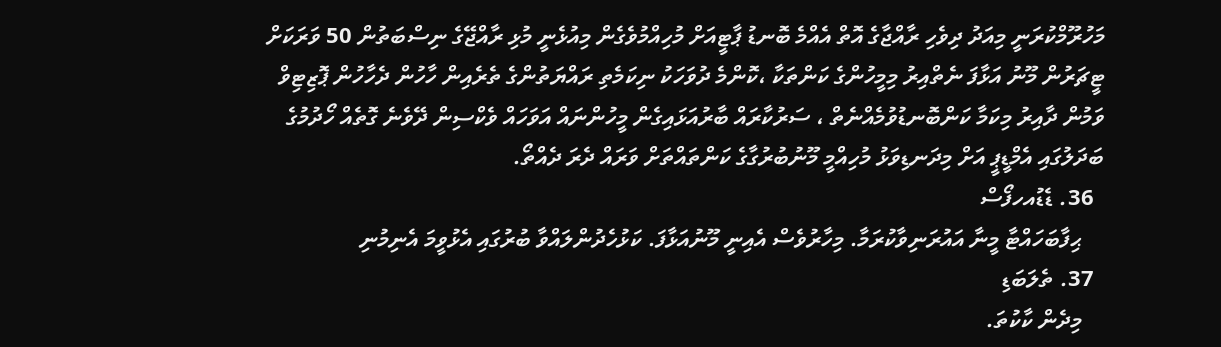މަހުރޫމްކުރަނީ މިއަދު ދިވެހި ރާއްޖާގެ އޮތް އެއްމެ ބޮނޑު ޕާޓީއަށް މުހިއްމުވެގެން މިއުޅެނީ މުޅި ރާއްޖޭގެ ނިސްބަތުން 50 ވަރަކަށް ޓީޗަރުން މޫނު އަޅާފަ ނެތްއިރު މިމީހުންގެ ކަންތަކާ ،ކޮންމެ ދުވަހަކު ނިކަމެތި ރައްޔަތުންގެ ތެރެއިން ހާހުން ދެހާހުން ޕޮޒިޓިވް ވަމުން ދާއިރު މިކަމާ ކަންބޮނޑުވުމެއްނެތް ، ސަރުކާރައް ބާރުއަޅައިގެން މީހުންނައް އަވަހައް ވެކްސިން ދޭވެނެ ގޮތެއް ހޯދުމުގެ ބަދަލުގައި އެމްޑީޕީ އަށް މިދަނޑިވަޅު މުހިއްމީ މޫނުބުރުގާގެ ކަންތައްތަށް ވަރައް ދެރަ ދެއްތޯ.
  36. ޑެޑުއހފޯސް
    ޙިފާބަހައްޓާ މީނާ އައުރަނިވާކުރަމާ. މިހާރުވެސް އެއިނީ މޫނުއަޅާފަ. ކަޅުހެދުންލައްވާ ބުރުގައި އެޅުވީމަ އެނިމުނި
  37. ތެލަބަޑި
    މިދެން ކާކުތަ.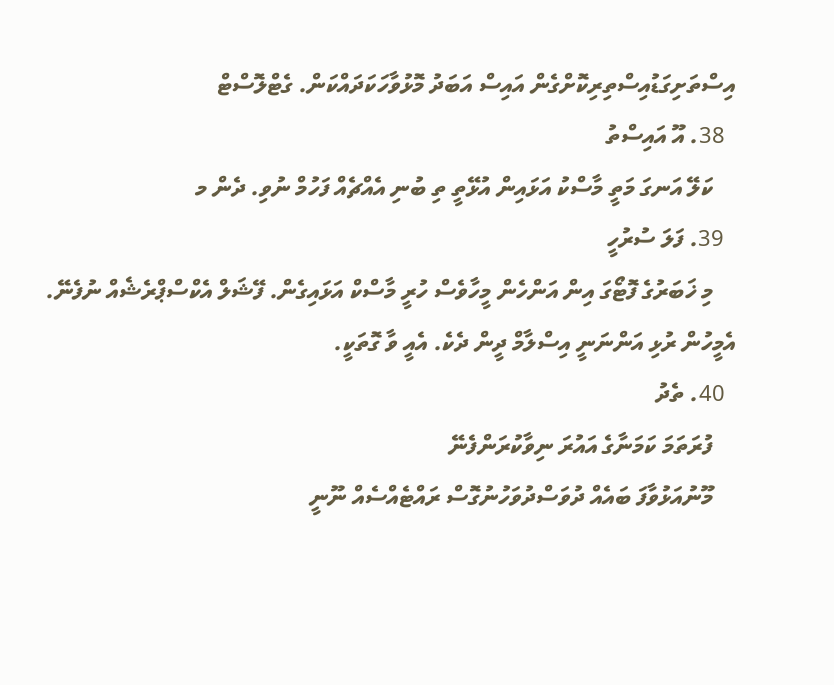އިސްތަށިގަޑުއިސްތިރިކޮށްގެން އައިސް އަބަދު މޮޅުވާހަކަދައްކަން. ގެޓްލޮސްޓް
  38. އޫ އައިސްތު
    ކަލޭ އަނގަ މަތީ މާސްކު އަޅައިން އުޅޭތީ ތި ބުނި އެއްޗެއް ފަހުމް ނުވި. ދެން މ
  39. ފަލަ ސުރުހީ
    މި ޚަބަރުގެ ފޮޓޯގަ އިން އަންހެން މީހާވެސް ހުރީ މާސްކް އަޅައިގެން. ފޭޝަލް އެކްސްޕްރެޝެއް ނުފެނޭ. އެމީހުން ރުޅި އަންނަނީ އިސްލާމް ދީން ދެކެ. އެއީ ވާ ގޮތަކީ.
  40. ތެދު
    ފުރަތަމަ ކަމަނާގެ އައުރަ ނިވާކުރަންފެނޭ
    މޫނުއަޅުވާފަ ބައެއް ދުވަސްދުވަހުނުގޮސް ރައްޓެއްސެއް ނޫނީ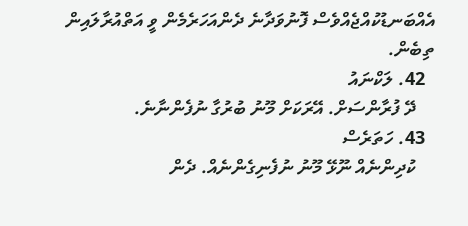އެއްބަނޑުކުއްޖެއްވެސް ފޮނުވަދާނެ ދެންއަހަރެމެން ވީ އަތްއުރާލައިން ތިބެން.
  42. ލަކްނައު
    ދޭ ފުރާންސަށް. އޭރަކަށް މޫނު ބުރުގާ ނުފެންނާނެ.
  43. ހަތަރެސް
    ކުދިންނެއް ނޫޅޭ މޫނު ނުފެނިގެންނެއް. ދެން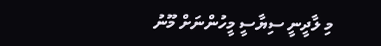މި ލާދީނީ ސިޔާސީ މީހުންނަށް މޫނު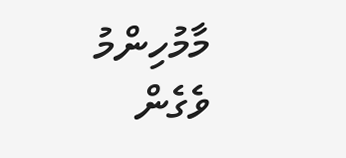މާމުހިންމު ވެގެން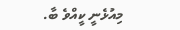މިއުޅެނީ ކީއްވެ ބާ.